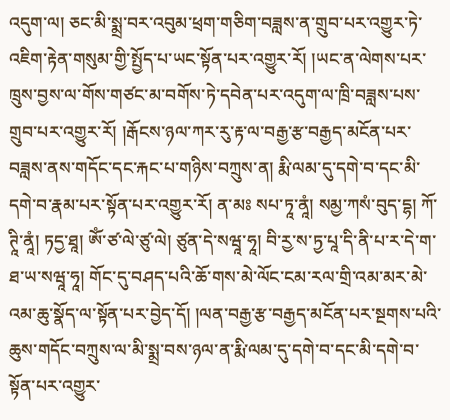འདུག་ལ། ཅང་མི་སྨྲ་བར་འབུམ་ཕྲག་གཅིག་བཟླས་ན་གྲུབ་པར་འགྱུར་ཏེ་འཇིག་རྟེན་གསུམ་གྱི་སྤྱོད་པ་ཡང་སྟོན་པར་འགྱུར་རོ། །ཡང་ན་ལེགས་པར་ཁྲུས་བྱས་ལ་གོས་གཙང་མ་བགོས་ཏེ་དབེན་པར་འདུག་ལ་ཁྲི་བཟླས་པས་གྲུབ་པར་འགྱུར་རོ། །རྒོངས་ཉལ་ཀར་རུ་རྟ་ལ་བརྒྱ་རྩ་བརྒྱད་མངོན་པར་བཟླས་ནས་གདོང་དང་རྐང་པ་གཉིས་བཀྲུས་ན། རྨི་ལམ་དུ་དགེ་བ་དང་མི་དགེ་བ་རྣམ་པར་སྟོན་པར་འགྱུར་རོ། ན་མཿ སཔ་ཏཱ་ནཱཾ། སམྱ་ཀསཾ་བུད་དྷ། ཀོ་ཊཱི་ནཱཾ། ཏདྱ་ཐཱ། ཨོཾ་ཙ་ལེ་ཙུ་ལེ། ཙུན་དེ་སཝཱ་ཧཱ། བི་རྱ་ས་ཏྱ་པཱ་དི་ནི་པ་ར་དེ་ག་ཐ་ཡ་སཝཱ་ཧཱ། གོང་དུ་བཤད་པའི་ཆོ་གས་མེ་ལོང་ངམ་རལ་གྲི་འམ་མར་མེ་འམ་ཆུ་སྣོད་ལ་སྟོན་པར་བྱེད་དོ། །ལན་བརྒྱ་རྩ་བརྒྱད་མངོན་པར་སྔགས་པའི་ཆུས་གདོང་བཀྲུས་ལ་མི་སྨྲ་བས་ཉལ་ན་རྨི་ལམ་དུ་དགེ་བ་དང་མི་དགེ་བ་སྟོན་པར་འགྱུར་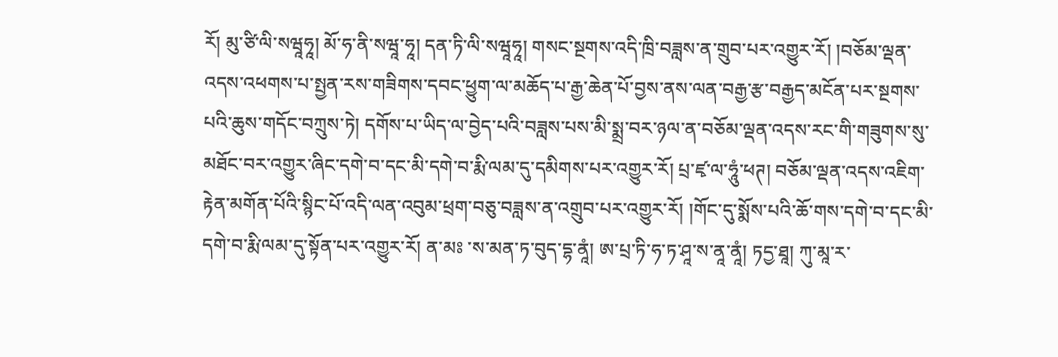རོ། མུ་ཙི་ལི་སཝཱཧཱ། མོ་ཧ་ནི་སཝཱ་ཧཱ། དན་ཏི་ལི་སཝཱཧཱ། གསང་སྔགས་འདི་ཁྲི་བཟླས་ན་གྲུབ་པར་འགྱུར་རོ། །བཅོམ་ལྡན་འདས་འཕགས་པ་སྤྱན་རས་གཟིགས་དབང་ཕྱུག་ལ་མཆོད་པ་རྒྱ་ཆེན་པོ་བྱས་ནས་ལན་བརྒྱ་རྩ་བརྒྱད་མངོན་པར་སྔགས་པའི་ཆུས་གདོང་བཀྲུས་ཏེ། དགོས་པ་ཡིད་ལ་བྱེད་པའི་བཟླས་པས་མི་སྨྲ་བར་ཉལ་ན་བཅོམ་ལྡན་འདས་རང་གི་གཟུགས་སུ་མཐོང་བར་འགྱུར་ཞིང་དགེ་བ་དང་མི་དགེ་བ་རྨི་ལམ་དུ་དམིགས་པར་འགྱུར་རོ། པྲ་ཛྭ་ལ་ཧཱུཾ་ཕཊ། བཅོམ་ལྡན་འདས་འཇིག་རྟེན་མགོན་པོའི་སྙིང་པོ་འདི་ལན་འབུམ་ཕྲག་བཅུ་བཟླས་ན་འགྲུབ་པར་འགྱུར་རོ། །གོང་དུ་སྨོས་པའི་ཆོ་གས་དགེ་བ་དང་མི་དགེ་བ་རྨི་ལམ་དུ་སྟོན་པར་འགྱུར་རོ། ན་མཿ ་ས་མན་ཏ་བུད་དྷ་ནཱཾ། ཨ་པྲ་ཏི་ཧ་ཏ་ཤཱ་ས་ནཱ་ནཱཾ། ཏདྱ་ཐཱ། ཀུ་མཱ་ར་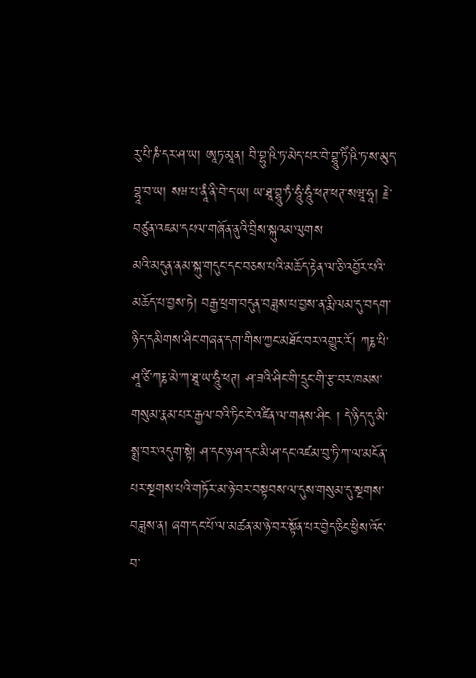རུ་པི་ཎཾ་དར་ཤ་ཡ། ཨཱཏ་མཱན། བི་བྷུ་ཥི་ཏ་མེད་པར་བེ་བྷཱུ་ཏིཾ་ཥི་ཏ་ས་མུད་བྷཱ་བ་ཡ། སཝ་པ་ནཱཾ་ནི་བེ་ད་ཡ། ཡ་ཐཱ་བྷཱུ་ཏཾ་ཧཱུཾ་ཧཱུཾ་ཕཊ་ཕཊ་སཝཱ་ཧཱ། རྗེ་བཙུན་འཇམ་དཔལ་གཞོན་ནུའི་བྲིས་སྐུའམ་ལུགས
མའི་མདུན་ནམ་སྐུ་གདུང་དང་བཅས་པའི་མཆོད་རྟེན་ལ་ཅི་འབྱོར་པའི་མཆོད་པ་བྱས་ཏེ། བརྒྱ་ཕྲག་བདུན་བཟླས་པ་བྱས་ན་རྨི་ལམ་དུ་བདག་ཉིད་དམིགས་ཤིང་གཞན་དག་གིས་ཀྱང་མཐོང་བར་འགྱུར་རོ། ཀརྞ་པི་ཤཱ་ཙི་ཀརྞ་མེ་ཀ་ཐཱ་ཡ་ཧཱུཾ་ཕཊ། ཤ་ཟའི་ཤིང་གི་དྲུང་གི་རྩ་བར་ཁམས་གསུམ་རྣམ་པར་རྒྱལ་བའི་ཏིང་ངེ་འཛིན་ལ་གནས་ཤིང ། དེ་ཉིད་དུ་མི་སྨྲ་བར་འདུག་སྟེ། ཤ་དང་ཉ་ཤ་དང་མི་ཤ་དང་འཛམ་བུ་ཏི་ཀ་ལ་མངོན་པར་སྔགས་པའི་གཏོར་མ་ཉེ་བར་བསྟབས་ལ་དུས་གསུམ་དུ་སྔགས་བཟླས་ན། ཞག་དང་པོ་ལ་མཚན་མ་ཉེ་བར་སྟོན་པར་བྱེད་ཅིང་ཕྱིས་འོང་བ་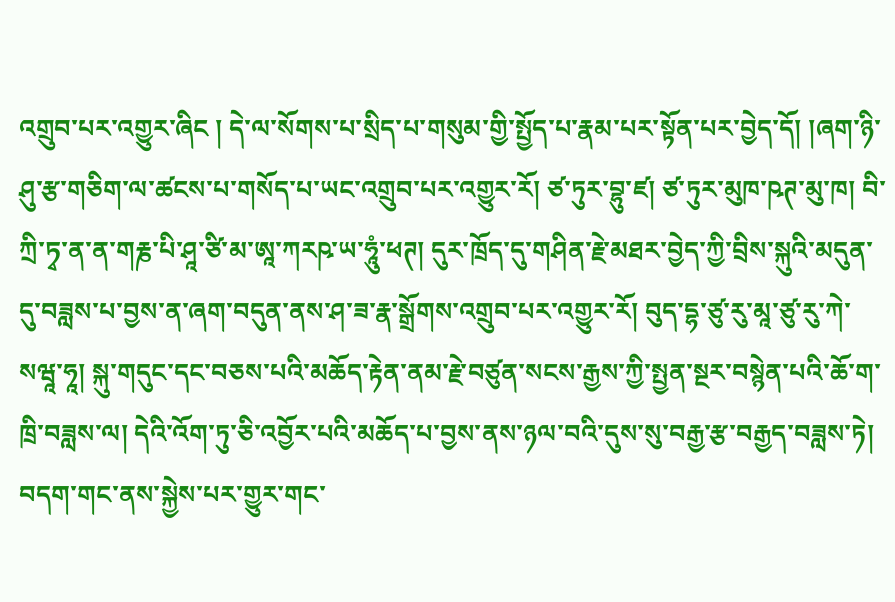འགྲུབ་པར་འགྱུར་ཞིང ། དེ་ལ་སོགས་པ་སྲིད་པ་གསུམ་གྱི་སྤྱོད་པ་རྣམ་པར་སྟོན་པར་བྱེད་དོ། །ཞག་ཉི་ཤུ་རྩ་གཅིག་ལ་ཚངས་པ་གསོད་པ་ཡང་འགྲུབ་པར་འགྱུར་རོ། ཙ་ཏུར་བྷུ་ཛ། ཙ་ཏུར་མུཁ་ཥཊ་མུ་ཁ། བི་ཀྲི་ཏྭ་ན་ན་གརྞ་པི་ཤཱ་ཙི་མ་ཨཱ་ཀརཥ་ཡ་ཧཱུཾ་ཕཊ། དུར་ཁྲོད་དུ་གཤིན་རྗེ་མཐར་བྱེད་ཀྱི་བྲིས་སྐུའི་མདུན་དུ་བཟླས་པ་བྱས་ན་ཞག་བདུན་ནས་ཤ་ཟ་རྣ་སྒྲོགས་འགྲུབ་པར་འགྱུར་རོ། བུད་དྷ་ཙུ་རུ་མཱ་ཙུ་རུ་ཀེ་སཝཱ་ཧཱ། སྐུ་གདུང་དང་བཅས་པའི་མཆོད་རྟེན་ནམ་རྗེ་བཙུན་སངས་རྒྱས་ཀྱི་སྤྱན་སྔར་བསྙེན་པའི་ཆོ་ག་ཁྲི་བཟླས་ལ། དེའི་འོག་ཏུ་ཅི་འབྱོར་པའི་མཆོད་པ་བྱས་ནས་ཉལ་བའི་དུས་སུ་བརྒྱ་རྩ་བརྒྱད་བཟླས་ཏེ། བདག་གང་ནས་སྐྱེས་པར་གྱུར་གང་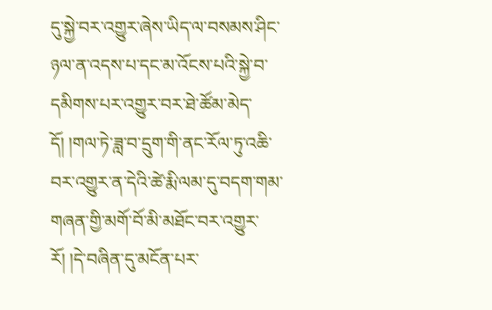དུ་སྐྱེ་བར་འགྱུར་ཞེས་ཡིད་ལ་བསམས་ཤིང་ཉལ་ན་འདས་པ་དང་མ་འོངས་པའི་སྐྱེ་བ་དམིགས་པར་འགྱུར་བར་ཐེ་ཚོམ་མེད་དོ། །གལ་ཏེ་ཟླ་བ་དྲུག་གི་ནང་རོལ་ཏུ་འཆི་བར་འགྱུར་ན་དེའི་ཚེ་རྨི་ལམ་དུ་བདག་གམ་གཞན་གྱི་མགོ་བོ་མི་མཐོང་བར་འགྱུར་རོ། །དེ་བཞིན་དུ་མངོན་པར་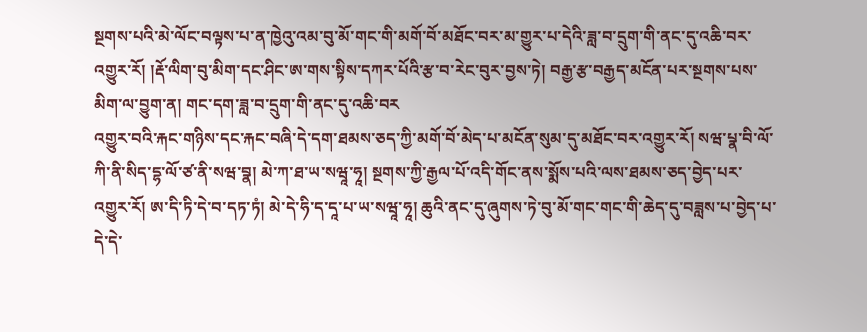སྔགས་པའི་མེ་ལོང་བལྟས་པ་ན་ཁྱེའུ་འམ་བུ་མོ་གང་གི་མགོ་བོ་མཐོང་བར་མ་གྱུར་པ་དེའི་ཟླ་བ་དྲུག་གི་ནང་དུ་འཆི་བར་འགྱུར་རོ། །རྡོ་ལིག་བུ་མིག་དང་ཤིང་ཨ་གས་སྟིས་དཀར་པོའི་རྩ་བ་རེང་བུར་བྱས་ཏེ། བརྒྱ་རྩ་བརྒྱད་མངོན་པར་སྔགས་པས་མིག་ལ་བྱུག་ན། གང་དག་ཟླ་བ་དྲུག་གི་ནང་དུ་འཆི་བར
འགྱུར་བའི་རྐང་གཉིས་དང་རྐང་བཞི་དེ་དག་ཐམས་ཅད་ཀྱི་མགོ་བོ་མེད་པ་མངོན་སུམ་དུ་མཐོང་བར་འགྱུར་རོ། སཝ་པྣ་བི་ལོ་ཀི་ནི་སིད་དྷ་ལོ་ཙ་ནི་སཝ་བྣ། མེ་ཀ་ཐ་ཡ་སཝཱ་ཧཱ། སྔགས་ཀྱི་རྒྱལ་པོ་འདི་གོང་ནས་སྨོས་པའི་ལས་ཐམས་ཅད་བྱེད་པར་འགྱུར་རོ། ཨ་དི་ཏི་དེ་བ་དཏ་ཏཾ། མེ་དེ་ཧི་ད་དཱ་པ་ཡ་སཝཱ་ཧཱ། ཆུའི་ནང་དུ་ཞུགས་ཏེ་བུ་མོ་གང་གང་གི་ཆེད་དུ་བཟླས་པ་བྱེད་པ་དེ་དེ་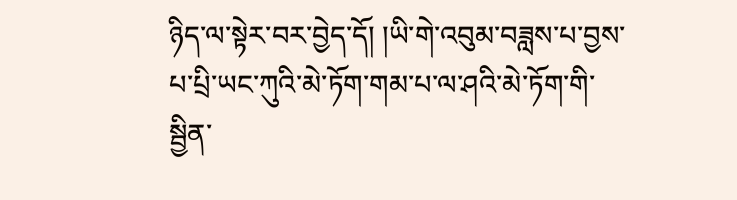ཉིད་ལ་སྟེར་བར་བྱེད་དོ། །ཡི་གེ་འབུམ་བཟླས་པ་བྱས་པ་པྲི་ཡང་ཀུའི་མེ་ཏོག་གམ་པ་ལ་ཤའི་མེ་ཏོག་གི་སྦྱིན་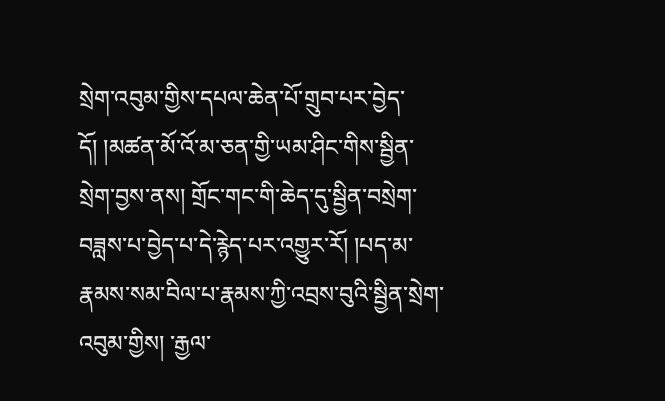སྲེག་འབུམ་གྱིས་དཔལ་ཆེན་པོ་གྲུབ་པར་བྱེད་དོ། །མཚན་མོ་འོ་མ་ཅན་གྱི་ཡམ་ཤིང་གིས་སྦྱིན་སྲེག་བྱས་ནས། གྲོང་གང་གི་ཆེད་དུ་སྦྱིན་བསྲེག་བཟླས་པ་བྱེད་པ་དེ་རྙེད་པར་འགྱུར་རོ། །པད་མ་རྣམས་སམ་བིལ་པ་རྣམས་ཀྱི་འབྲས་བུའི་སྦྱིན་སྲེག་འབུམ་གྱིས། ་རྒྱལ་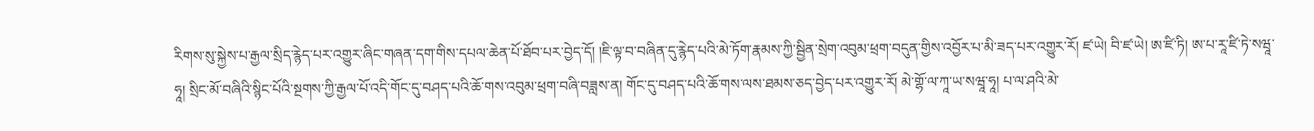རིགས་སུ་སྐྱེས་པ་རྒྱལ་སྲིད་རྙེད་པར་འགྱུར་ཞིང་གཞན་དག་གིས་དཔལ་ཆེན་པོ་ཐོབ་པར་བྱེད་དོ། །ཇི་ལྟ་བ་བཞིན་དུ་རྙེད་པའི་མེ་ཏོག་རྣམས་ཀྱི་སྦྱིན་སྲེག་འབུམ་ཕྲག་བདུན་གྱིས་འབྱོར་པ་མི་ཟད་པར་འགྱུར་རོ། ཛ་ཡེ། བི་ཛ་ཡེ། ཨ་ཛི་ཏི། ཨ་པ་རཱ་ཛི་ཏེ་སཝཱ་ཧཱ། སྲིང་མོ་བཞིའི་སྙིང་པོའི་སྔགས་ཀྱི་རྒྱལ་པོ་འདི་གོང་དུ་བཤད་པའི་ཆོ་གས་འབུམ་ཕྲག་བཞི་བཟླས་ན། གོང་དུ་བཤད་པའི་ཆོ་གས་ལས་ཐམས་ཅད་བྱེད་པར་འགྱུར་རོ། མེ་གྷོ་ལ་ཀཱ་ཡ་སཝཱ་ཧཱ། པ་ལ་ཤའི་མེ་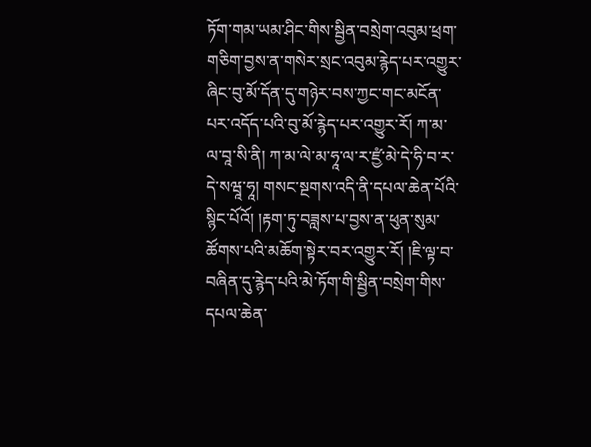ཏོག་གམ་ཡམ་ཤིང་གིས་སྦྱིན་བསྲེག་འབུམ་ཕྲག་གཅིག་བྱས་ན་གསེར་སྲང་འབུམ་རྙེད་པར་འགྱུར་ཞིང་བུ་མོ་དོན་དུ་གཉེར་བས་ཀྱང་གང་མངོན་པར་འདོད་པའི་བུ་མོ་རྙེད་པར་འགྱུར་རོ། ཀ་མ་ལ་བཱ་སི་ནི། ཀ་མ་ལེ་མ་ཧཱ་ལ་ར་ཛྱཾ་མེ་དེ་ཧི་བ་ར་དེ་སཝཱ་ཧཱ། གསང་སྔགས་འདི་ནི་དཔལ་ཆེན་པོའི་སྙིང་པོའོ། །རྟག་ཏུ་བཟླས་པ་བྱས་ན་ཕུན་སུམ་ཚོགས་པའི་མཆོག་སྟེར་བར་འགྱུར་རོ། །ཇི་ལྟ་བ་བཞིན་དུ་རྙེད་པའི་མེ་ཏོག་གི་སྦྱིན་བསྲེག་གིས་དཔལ་ཆེན་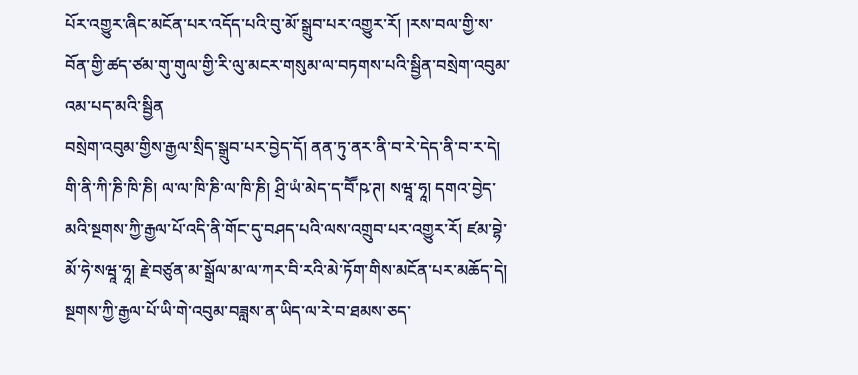པོར་འགྱུར་ཞིང་མངོན་པར་འདོད་པའི་བུ་མོ་སྒྲུབ་པར་འགྱུར་རོ། །རས་བལ་གྱི་ས་བོན་གྱི་ཚད་ཙམ་གུ་གུལ་གྱི་རི་ལུ་མངར་གསུམ་ལ་བཏགས་པའི་སྦྱིན་བསྲེག་འབུམ་འམ་པད་མའི་སྦྱིན
བསྲེག་འབུམ་གྱིས་རྒྱལ་སྲིད་སྒྲུབ་པར་བྱེད་དོ། ནན་ཏུ་ནར་ནི་བ་རེ་དེད་ནི་བ་ར་དེ། གི་ནི་ཀི་ཎི་ཁི་ཎི། ལ་ལ་ཁི་ཎི་ལ་ཁི་ཎི། ཤྲི་ཡཾ་མེད་ད་བཽ་ཥ་ཊ། སཝཱ་ཧཱ། དགའ་བྱེད་མའི་སྔགས་ཀྱི་རྒྱལ་པོ་འདི་ནི་གོང་དུ་བཤད་པའི་ལས་འགྲུབ་པར་འགྱུར་རོ། ཛམ་བྷེ་མོ་ཧེ་སཝཱ་ཧཱ། རྗེ་བཙུན་མ་སྒྲོལ་མ་ལ་ཀར་བི་རའི་མེ་ཏོག་གིས་མངོན་པར་མཆོད་དེ། སྔགས་ཀྱི་རྒྱལ་པོ་ཡི་གེ་འབུམ་བཟླས་ན་ཡིད་ལ་རེ་བ་ཐམས་ཅད་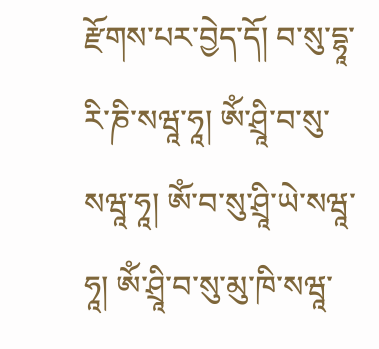རྫོགས་པར་བྱེད་དོ། བ་སུ་དྷཱ་རི་ཎི་སཝཱ་ཧཱ། ཨོཾ་ཤྲཱི་བ་སུ་སཝཱ་ཧཱ། ཨོཾ་བ་སུ་ཤྲཱི་ཡེ་སཝཱ་ཧཱ། ཨོཾ་ཤྲཱི་བ་སུ་མུ་ཁི་སཝཱ་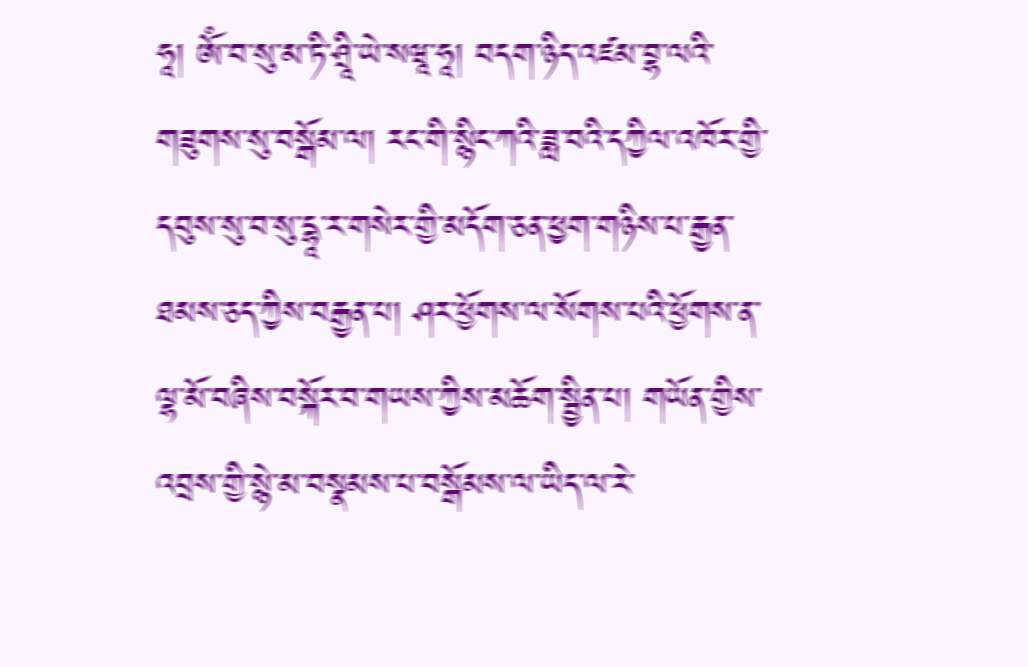ཧཱ། ཨོཾ་བ་སུ་མ་ཏི་ཤྲཱི་ཡེ་སཝཱ་ཧཱ། བདག་ཉིད་འཛམ་བྷ་ལའི་གཟུགས་སུ་བསྒོམ་ལ། རང་གི་སྙིང་ཀའི་ཟླ་བའི་དཀྱིལ་འཁོར་གྱི་དབུས་སུ་བ་སུ་དྷཱ་ར་གསེར་གྱི་མདོག་ཅན་ཕྱག་གཉིས་པ་རྒྱན་ཐམས་ཅད་ཀྱིས་བརྒྱན་པ། ཤར་ཕྱོགས་ལ་སོགས་པའི་ཕྱོགས་ན་ལྷ་མོ་བཞིས་བསྐོར་བ་གཡས་ཀྱིས་མཆོག་སྦྱིན་པ། གཡོན་གྱིས་འབྲས་གྱི་སྙེ་མ་བསྣམས་པ་བསྒོམས་ལ་ཡིད་ལ་རེ་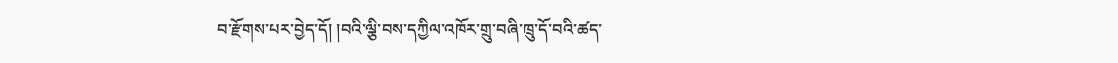བ་རྫོགས་པར་བྱེད་དོ། །བའི་ལྕི་བས་དཀྱིལ་འཁོར་གྲུ་བཞི་ཁྲུ་དོ་བའི་ཚད་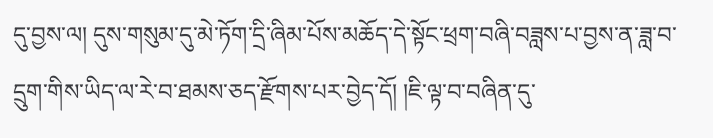དུ་བྱས་ལ། དུས་གསུམ་དུ་མེ་ཏོག་དྲི་ཞིམ་པོས་མཆོད་དེ་སྟོང་ཕྲག་བཞི་བཟླས་པ་བྱས་ན་ཟླ་བ་དྲུག་གིས་ཡིད་ལ་རེ་བ་ཐམས་ཅད་རྫོགས་པར་བྱེད་དོ། །ཇི་ལྟ་བ་བཞིན་དུ་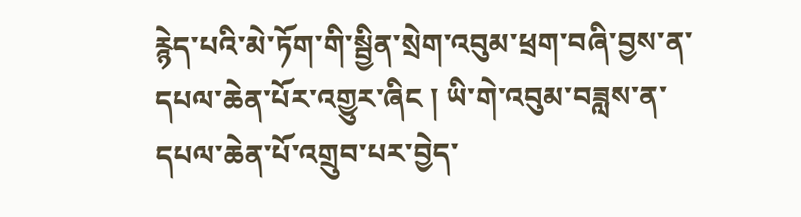རྙེད་པའི་མེ་ཏོག་གི་སྦྱིན་སྲེག་འབུམ་ཕྲག་བཞི་བྱས་ན་དཔལ་ཆེན་པོར་འགྱུར་ཞིང ། ཡི་གེ་འབུམ་བཟླས་ན་དཔལ་ཆེན་པོ་འགྲུབ་པར་བྱེད་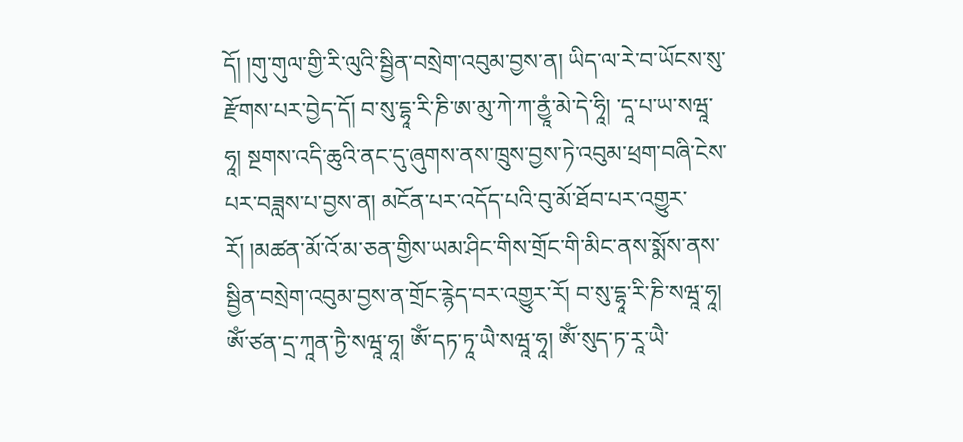དོ། །གུ་གུལ་གྱི་རི་ལུའི་སྦྱིན་བསྲེག་འབུམ་བྱས་ན། ཡིད་ལ་རེ་བ་ཡོངས་སུ་རྫོགས་པར་བྱེད་དོ། བ་སུ་དྷཱ་རི་ཎི་ཨ་མུ་ཀེ་ཀ་ནྱཱཾ་མེ་དེ་ཧཱི། ་དཱ་པ་ཡ་སཝཱ་ཧཱ། སྔགས་འདི་ཆུའི་ནང་དུ་ཞུགས་ནས་ཁྲུས་བྱས་ཏེ་འབུམ་ཕྲག་བཞི་ངེས་པར་བཟླས་པ་བྱས་ན། མངོན་པར་འདོད་པའི་བུ་མོ་ཐོབ་པར་འགྱུར་རོ། །མཚན་མོ་འོ་མ་ཅན་གྱིས་ཡམ་ཤིང་གིས་གྲོང་གི་མིང་ནས་སྨོས་ནས་སྦྱིན་བསྲེག་འབུམ་བྱས་ན་གྲོང་རྙེད་བར་འགྱུར་རོ། བ་སུ་དྷཱ་རི་ཎི་སཝཱ་ཧཱ། ཨོཾ་ཙན་དྲ་ཀཱན་ཏྱཻ་སཝཱ་ཧཱ། ཨོཾ་དཏ་ཏཱ་ཡཻ་སཝཱ་ཧཱ། ཨོཾ་སུད་ཏ་རཱ་ཡཻ་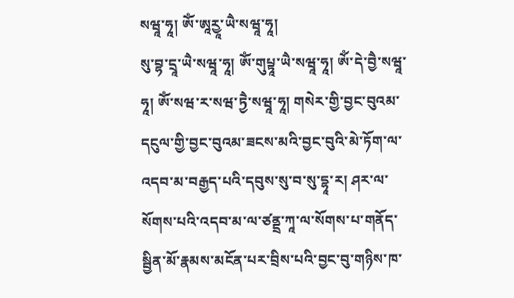སཝཱ་ཧཱ། ཨོཾ་ཨཱརྱཱ་ཡཻ་སཝཱ་ཧཱ།
སུ་བྷ་དྲཱ་ཡཻ་སཝཱ་ཧཱ། ཨོཾ་གུཔྟཱ་ཡཻ་སཝཱ་ཧཱ། ཨོཾ་དེ་བྱཻ་སཝཱ་ཧཱ། ཨོཾ་སཝ་ར་སཝ་ཏྱཻ་སཝཱ་ཧཱ། གསེར་གྱི་བྱང་བུའམ་དངུལ་གྱི་བྱང་བུའམ་ཟངས་མའི་བྱང་བུའི་མེ་ཏོག་ལ་འདབ་མ་བརྒྱད་པའི་དབུས་སུ་བ་སུ་དྷཱ་ར། ཤར་ལ་སོགས་པའི་འདབ་མ་ལ་ཙནྡྲ་ཀཱ་ལ་སོགས་པ་གནོད་སྦྱིན་མོ་རྣམས་མངོན་པར་བྲིས་པའི་བྱང་བུ་གཉིས་ཁ་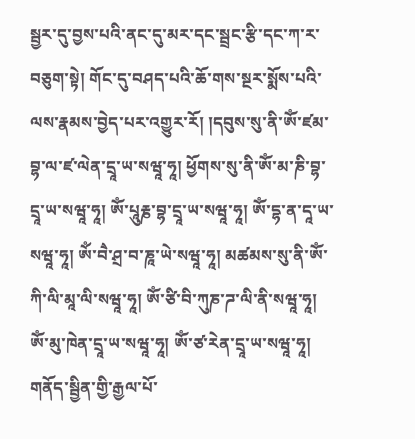སྦྱར་དུ་བྱས་པའི་ནང་དུ་མར་དང་སྦྲང་རྩི་དང་ཀ་ར་བཅུག་སྟེ། གོང་དུ་བཤད་པའི་ཆོ་གས་སྔར་སྨོས་པའི་ལས་རྣམས་བྱེད་པར་འགྱུར་རོ། །དབུས་སུ་ནི་ཨོཾ་ཛམ་བྷ་ལ་ཛ་ལེན་དྲཱ་ཡ་སཝཱ་ཧཱ། ཕྱོགས་སུ་ནི་ཨོཾ་མ་ཎི་བྷ་དྲཱ་ཡ་སཝཱ་ཧཱ། ཨོཾ་པཱུརྞ་བྷ་དྲཱ་ཡ་སཝཱ་ཧཱ། ཨོཾ་དྷ་ན་དཱ་ཡ་སཝཱ་ཧཱ། ཨོཾ་བཻ་ཤྲ་བ་ཎཱ་ཡེ་སཝཱ་ཧཱ། མཚམས་སུ་ནི་ཨོཾ་ཀི་ལི་མཱ་ལི་སཝཱ་ཧཱ། ཨོཾ་ཙི་བི་ཀུཎ་ཌ་ལི་ནི་སཝཱ་ཧཱ། ཨོཾ་མུ་ཁེན་དྲཱ་ཡ་སཝཱ་ཧཱ། ཨོཾ་ཙ་རེན་དྲཱ་ཡ་སཝཱ་ཧཱ། གནོད་སྦྱིན་གྱི་རྒྱལ་པོ་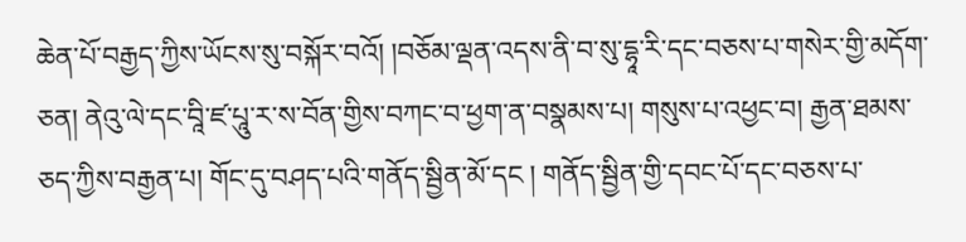ཆེན་པོ་བརྒྱད་ཀྱིས་ཡོངས་སུ་བསྐོར་བའོ། །བཅོམ་ལྡན་འདས་ནི་བ་སུ་དྷཱ་རི་དང་བཅས་པ་གསེར་གྱི་མདོག་ཅན། ནེའུ་ལེ་དང་བཱི་ཛ་པཱུ་ར་ས་བོན་གྱིས་བཀང་བ་ཕྱག་ན་བསྣམས་པ། གསུས་པ་འཕྱང་བ། རྒྱན་ཐམས་ཅད་ཀྱིས་བརྒྱན་པ། གོང་དུ་བཤད་པའི་གནོད་སྦྱིན་མོ་དང ། གནོད་སྦྱིན་གྱི་དབང་པོ་དང་བཅས་པ་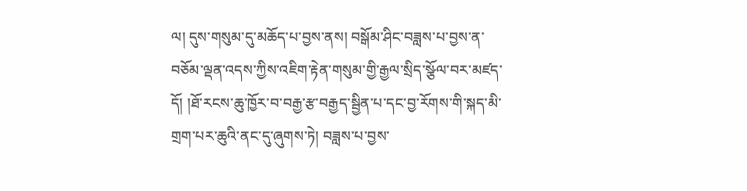ལ། དུས་གསུམ་དུ་མཆོད་པ་བྱས་ནས། བསྒོམ་ཤིང་བཟླས་པ་བྱས་ན་བཅོམ་ལྡན་འདས་ཀྱིས་འཇིག་རྟེན་གསུམ་གྱི་རྒྱལ་སྲིད་སྩོལ་བར་མཛད་དོ། །ཐོ་རངས་ཆུ་ཁྱོར་བ་བརྒྱ་རྩ་བརྒྱད་སྦྱིན་པ་དང་བྱ་རོགས་གི་སྐད་མི་གྲག་པར་ཆུའི་ནང་དུ་ཞུགས་ཏེ། བཟླས་པ་བྱས་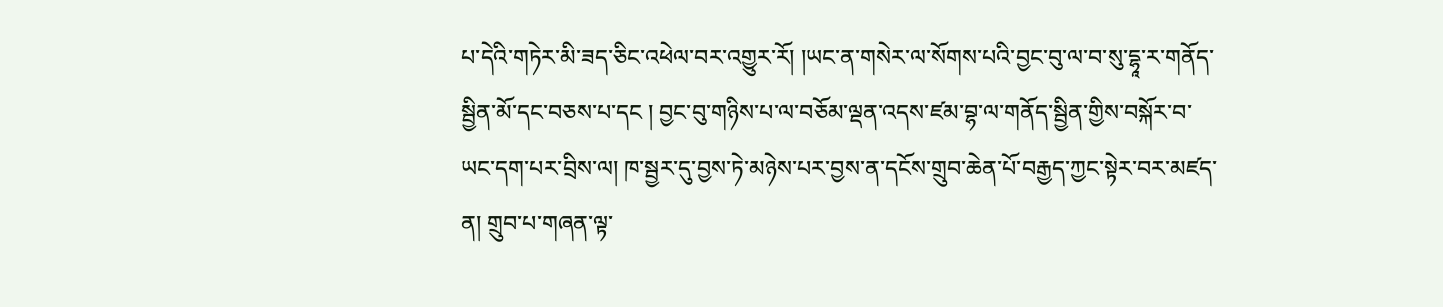པ་དེའི་གཏེར་མི་ཟད་ཅིང་འཕེལ་བར་འགྱུར་རོ། །ཡང་ན་གསེར་ལ་སོགས་པའི་བྱང་བུ་ལ་བ་སུ་དྷཱ་ར་གནོད་སྦྱིན་མོ་དང་བཅས་པ་དང ། བྱང་བུ་གཉིས་པ་ལ་བཅོམ་ལྡན་འདས་ཛམ་བྷ་ལ་གནོད་སྦྱིན་གྱིས་བསྐོར་བ་ཡང་དག་པར་བྲིས་ལ། ཁ་སྦྱར་དུ་བྱས་ཏེ་མཉེས་པར་བྱས་ན་དངོས་གྲུབ་ཆེན་པོ་བརྒྱད་ཀྱང་སྟེར་བར་མཛད་ན། གྲུབ་པ་གཞན་ལྟ་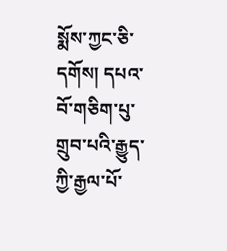སྨོས་ཀྱང་ཅི་དགོས། དཔའ་བོ་གཅིག་པུ་གྲུབ་པའི་རྒྱུད་ཀྱི་རྒྱལ་པོ་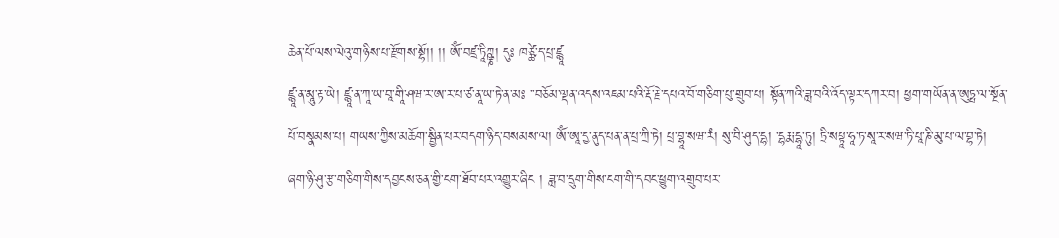ཆེན་པོ་ལས་ལེའུ་གཉིས་པ་རྫོགས་སྷོ།། །། ཨོཾ་བཛྲ་ཏཱིཀྵྞ། དུཿ ཁཙྪེ་ད་པྲ་ཛྙཱ
ཛྙཱ་ན་མཱུ་རྟ་ཡེ། ཛྙཱ་ན་ཀཱ་ཡ་བཱ་གཱི་ཤཝ་ར་ཨ་ར་པ་ཙ་ནཱ་ཡ་ཏེ་ན་མཿ ་་བཅོམ་ལྡན་འདས་འཇམ་པའི་རྡོ་རྗེ་དཔའ་བོ་གཅིག་པུ་གྲུབ་པ། སྟོན་ཀའི་ཟླ་བའི་འོད་ལྟར་དཀར་བ། ཕྱག་གཡོན་ན་ཨུཏྤ་ལ་སྔོན་པོ་བསྣམས་པ། གཡས་ཀྱིས་མཆོག་སྦྱིན་པར་བདག་ཉིད་བསམས་ལ། ཨོཾ་ཨཱ་དྱ་ནུད་པན་ན་པྲ་ཀྲི་ཏེ། པྲ་བྷཱ་སཝ་རཾ། སུ་བི་ཤུད་དྷ། ་དྷརྨ་དྷཱ་ཏུ། ཏྲི་སཔྟཱ་ཧཱ་ཏ་སཱ་ར་སཝ་ཏི་པཱ་ཎི་མུ་པ་ལ་བྷ་ཏེ། ཞག་ཉི་ཤུ་རྩ་གཅིག་གིས་དབྱངས་ཅན་གྱི་ངག་ཐོབ་པར་འགྱུར་ཞིང ། ཟླ་བ་དྲུག་གིས་ངག་གི་དབང་ཕྱུག་འགྲུབ་པར་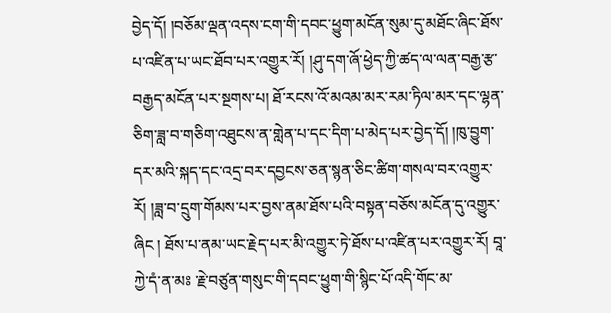བྱེད་དོ། །བཅོམ་ལྡན་འདས་ངག་གི་དབང་ཕྱུག་མངོན་སུམ་དུ་མཐོང་ཞིང་ཐོས་པ་འཛིན་པ་ཡང་ཐོབ་པར་འགྱུར་རོ། །ཤུ་དག་ཞོ་ཕྱེད་ཀྱི་ཚད་ལ་ལན་བརྒྱ་རྩ་བརྒྱད་མངོན་པར་སྔགས་པ། ཐོ་རངས་འོ་མའམ་མར་རམ་ཏིལ་མར་དང་ལྷན་ཅིག་ཟླ་བ་གཅིག་འཐུངས་ན་གླེན་པ་དང་དིག་པ་མེད་པར་བྱེད་དོ། །ཁུ་བྱུག་དར་མའི་སྐད་དང་འདྲ་བར་དབྱངས་ཅན་སྙན་ཅིང་ཚིག་གསལ་བར་འགྱུར་རོ། །ཟླ་བ་དྲུག་གོམས་པར་བྱས་ནམ་ཐོས་པའི་བསྟན་བཅོས་མངོན་དུ་འགྱུར་ཞིང ། ཐོས་པ་ནམ་ཡང་རྗེད་པར་མི་འགྱུར་ཏེ་ཐོས་པ་འཛིན་པར་འགྱུར་རོ། བཱ་ཀྱེ་དཾ་ན་མཿ ་རྗེ་བཙུན་གསུང་གི་དབང་ཕྱུག་གི་སྙིང་པོ་འདི་གོང་མ་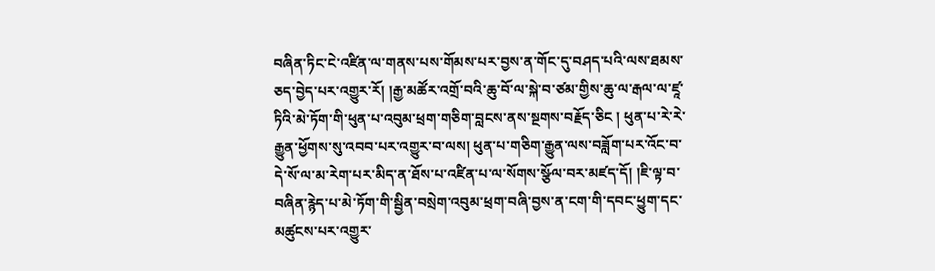བཞིན་ཏིང་ངེ་འཛིན་ལ་གནས་པས་གོམས་པར་བྱས་ན་གོང་དུ་བཤད་པའི་ལས་ཐམས་ཅད་བྱེད་པར་འགྱུར་རོ། །རྒྱ་མཚོར་འགྲོ་བའི་ཆུ་བོ་ལ་སྐེ་བ་ཙམ་གྱིས་ཆུ་ལ་རྒལ་ལ་ཛཱ་ཏིའི་མེ་ཏོག་གི་ཕུན་པ་འབུམ་ཕྲག་གཅིག་བླངས་ནས་སྔགས་བརྗོད་ཅིང ། ཕུན་པ་རེ་རེ་རྒྱུན་ཕྱོགས་སུ་འབབ་པར་འགྱུར་བ་ལས། ཕུན་པ་གཅིག་རྒྱུན་ལས་བཟློག་པར་འོང་བ་དེ་སོ་ལ་མ་རེག་པར་མིད་ན་ཐོས་པ་འཛིན་པ་ལ་སོགས་སྩོལ་བར་མཛད་དོ། །ཇི་ལྟ་བ་བཞིན་རྙེད་པ་མེ་ཏོག་གི་སྦྱིན་བསྲེག་འབུམ་ཕྲག་བཞི་བྱས་ན་ངག་གི་དབང་ཕྱུག་དང་མཚུངས་པར་འགྱུར་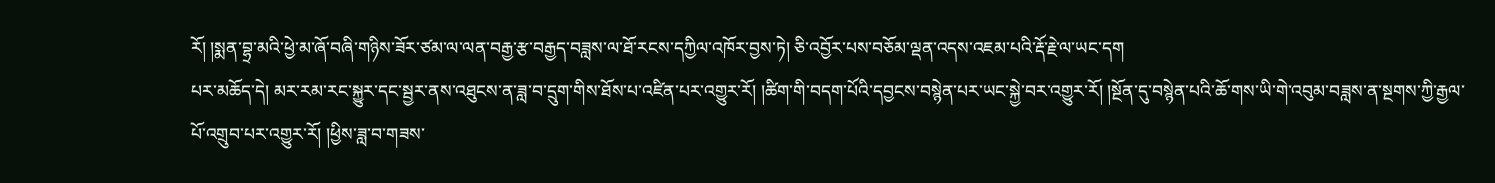རོ། །སྨན་བྷྲ་མའི་ཕྱེ་མ་ཞོ་བཞི་གཉིས་ཟོར་ཙམ་ལ་ལན་བརྒྱ་རྩ་བརྒྱད་བཟླས་ལ་ཐོ་རངས་དཀྱིལ་འཁོར་བྱས་ཏེ། ཅི་འབྱོར་པས་བཅོམ་ལྡན་འདས་འཇམ་པའི་རྡོ་རྗེ་ལ་ཡང་དག
པར་མཆོད་དེ། མར་རམ་རང་སྐྱུར་དང་སྦྱར་ནས་འཐུངས་ན་ཟླ་བ་དྲུག་གིས་ཐོས་པ་འཛིན་པར་འགྱུར་རོ། །ཚིག་གི་བདག་པོའི་དབྱངས་བསྙེན་པར་ཡང་སྐྱེ་བར་འགྱུར་རོ། །སྔོན་དུ་བསྙེན་པའི་ཆོ་གས་ཡི་གེ་འབུམ་བཟླས་ན་སྔགས་ཀྱི་རྒྱལ་པོ་འགྲུབ་པར་འགྱུར་རོ། །ཕྱིས་ཟླ་བ་གཟས་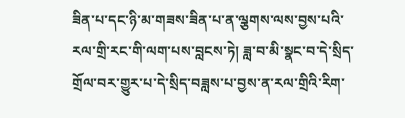ཟིན་པ་དང་ཉི་མ་གཟས་ཟིན་པ་ན་ལྕགས་ལས་བྱས་པའི་རལ་གྲི་རང་གི་ལག་པས་བླངས་ཏེ། ཟླ་བ་མི་སྣང་བ་དེ་སྲིད་གྲོལ་བར་གྱུར་པ་དེ་སྲིད་བཟླས་པ་བྱས་ན་རལ་གྲིའི་རིག་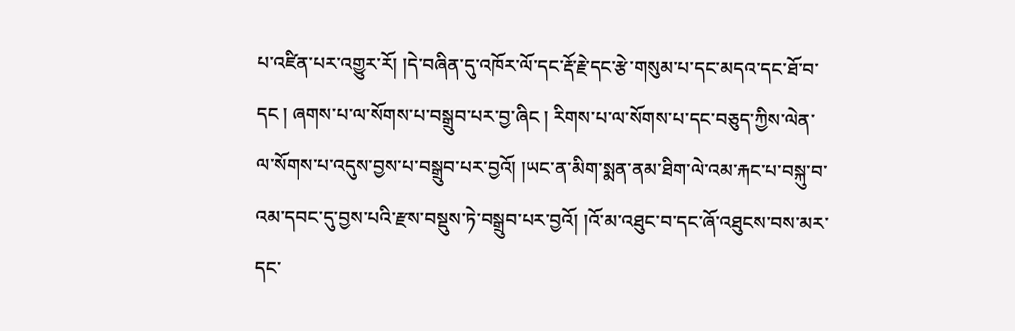པ་འཛིན་པར་འགྱུར་རོ། །དེ་བཞིན་དུ་འཁོར་ལོ་དང་རྡོ་རྗེ་དང་རྩེ་གསུམ་པ་དང་མདའ་དང་ཐོ་བ་དང ། ཞགས་པ་ལ་སོགས་པ་བསྒྲུབ་པར་བྱ་ཞིང ། རིགས་པ་ལ་སོགས་པ་དང་བཅུད་ཀྱིས་ལེན་ལ་སོགས་པ་འདུས་བྱས་པ་བསྒྲུབ་པར་བྱའོ། །ཡང་ན་མིག་སྨན་ནམ་ཐིག་ལེ་འམ་རྐང་པ་བསྐུ་བ་འམ་དབང་དུ་བྱས་པའི་རྫས་བསྡུས་ཏེ་བསྒྲུབ་པར་བྱའོ། །འོ་མ་འཐུང་བ་དང་ཞོ་འཐུངས་བས་མར་དང་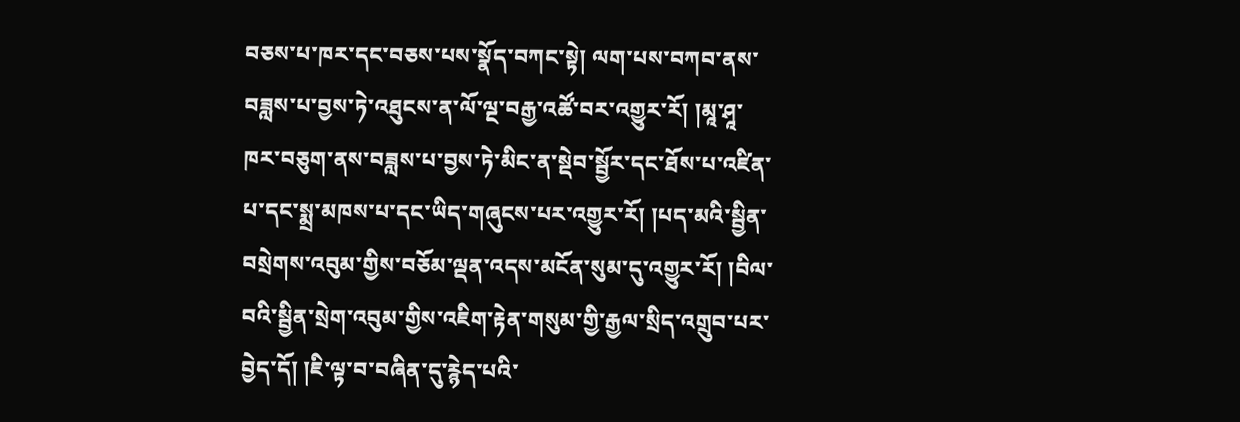བཅས་པ་ཁར་དང་བཅས་པས་སྣོད་བཀང་སྟེ། ལག་པས་བཀབ་ནས་བཟླས་པ་བྱས་ཏེ་འཐུངས་ན་ལོ་ལྔ་བརྒྱ་འཚོ་བར་འགྱུར་རོ། །མཱ་ཤཱ་ཁར་བཅུག་ནས་བཟླས་པ་བྱས་ཏེ་མིང་ན་སྡེབ་སྦྱོར་དང་ཐོས་པ་འཛིན་པ་དང་སྨྲ་མཁས་པ་དང་ཡིད་གཞུངས་པར་འགྱུར་རོ། །པད་མའི་སྦྱིན་བསྲེགས་འབུམ་གྱིས་བཅོམ་ལྡན་འདས་མངོན་སུམ་དུ་འགྱུར་རོ། །བིལ་བའི་སྦྱིན་སྲེག་འབུམ་གྱིས་འཇིག་རྟེན་གསུམ་གྱི་རྒྱལ་སྲིད་འགྲུབ་པར་བྱེད་དོ། །ཇི་ལྟ་བ་བཞིན་དུ་རྙེད་པའི་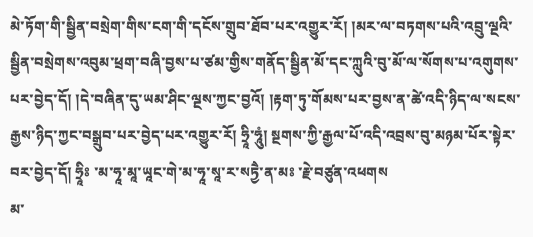མེ་ཏོག་གི་སྦྱིན་བསྲེག་གིས་ངག་གི་དངོས་གྲུབ་ཐོབ་པར་འགྱུར་རོ། །མར་ལ་བཏགས་པའི་འབྲུ་ལྔའི་སྦྱིན་བསྲེགས་འབུམ་ཕྲག་བཞི་བྱས་པ་ཙམ་གྱིས་གནོད་སྦྱིན་མོ་དང་ཀླུའི་བུ་མོ་ལ་སོགས་པ་འགུགས་པར་བྱེད་དོ། །དེ་བཞིན་དུ་ཡམ་ཤིང་ལྔས་ཀྱང་བྱའོ། །རྟག་ཏུ་གོམས་པར་བྱས་ན་ཚེ་འདི་ཉིད་ལ་སངས་རྒྱས་ཉིད་ཀྱང་བསྒྲུབ་པར་བྱེད་པར་འགྱུར་རོ། ཧྲཱི་ཧཱུཾ། སྔགས་ཀྱི་རྒྱལ་པོ་འདི་འབྲས་བུ་མཉམ་པོར་སྟེར་བར་བྱེད་དོ། ཧྲཱིཿ ་མ་ཧཱ་མཱ་ཡཱང་གེ་མ་ཧཱ་སཱ་ར་སཏྱཻ་ན་མཿ ་རྗེ་བཙུན་འཕགས
མ་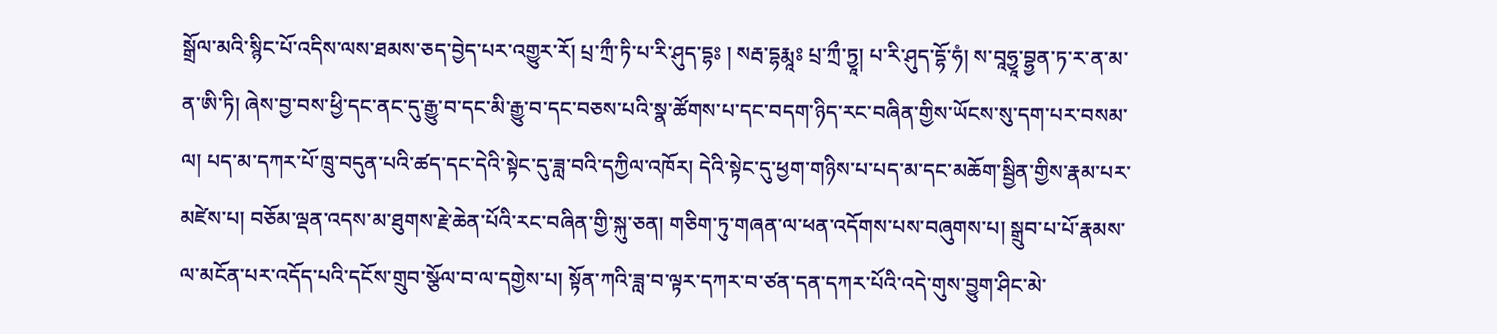སྒྲོལ་མའི་སྙིང་པོ་འདིས་ལས་ཐམས་ཅད་བྱེད་པར་འགྱུར་རོ། པྲ་ཀྲྀ་ཏི་པ་རི་ཤུད་དྷཿ ། སརྦ་དྷརྨཱཿ པྲ་ཀྲྀ་ཏྱཱ། པ་རི་ཤུད་དྷོ་ཧཾ། ས་བཱཧྱཱ་བྷྱན་ཏ་ར་ན་མ་ན་ཨི་ཏི། ཞེས་བྱ་བས་ཕྱི་དང་ནང་དུ་རྒྱུ་བ་དང་མི་རྒྱུ་བ་དང་བཅས་པའི་སྣ་ཚོགས་པ་དང་བདག་ཉིད་རང་བཞིན་གྱིས་ཡོངས་སུ་དག་པར་བསམ་ལ། པད་མ་དཀར་པོ་ཁྲུ་བདུན་པའི་ཚད་དང་དེའི་སྟེང་དུ་ཟླ་བའི་དཀྱིལ་འཁོར། དེའི་སྟེང་དུ་ཕྱག་གཉིས་པ་པད་མ་དང་མཆོག་སྦྱིན་གྱིས་རྣམ་པར་མཛེས་པ། བཅོམ་ལྡན་འདས་མ་ཐུགས་རྗེ་ཆེན་པོའི་རང་བཞིན་གྱི་སྐུ་ཅན། གཅིག་ཏུ་གཞན་ལ་ཕན་འདོགས་པས་བཞུགས་པ། སྒྲུབ་པ་པོ་རྣམས་ལ་མངོན་པར་འདོད་པའི་དངོས་གྲུབ་སྩོལ་བ་ལ་དགྱེས་པ། སྟོན་ཀའི་ཟླ་བ་ལྟར་དཀར་བ་ཙན་དན་དཀར་པོའི་འདེ་གུས་བྱུག་ཤིང་མེ་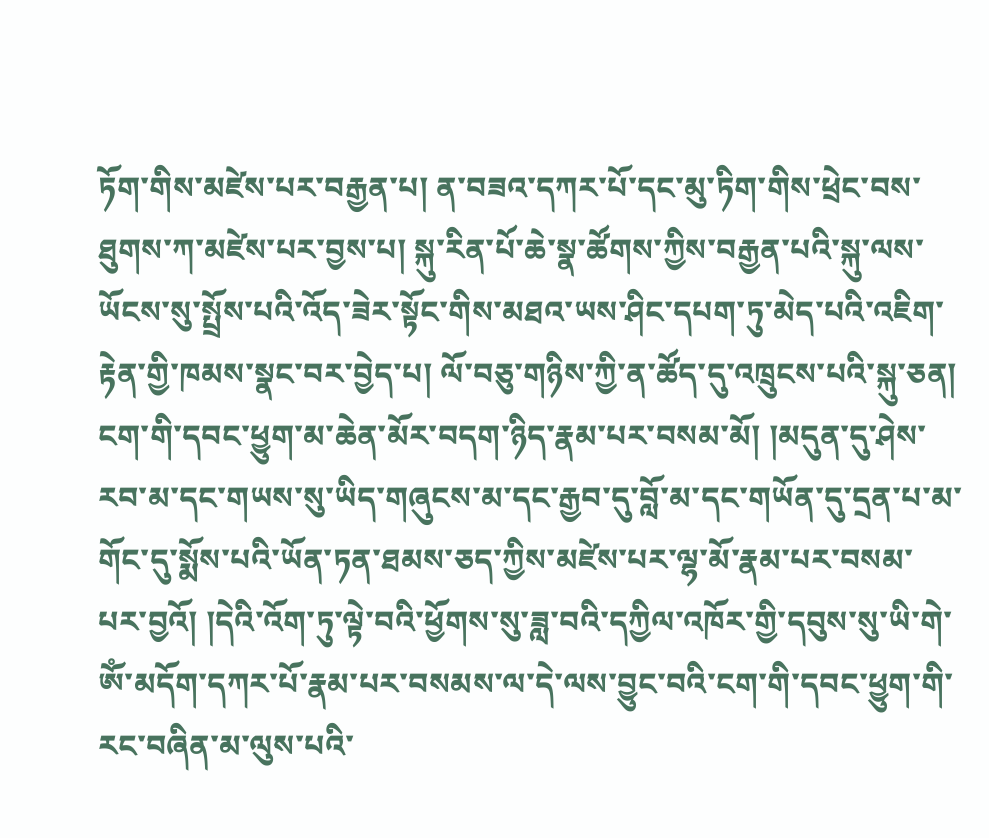ཏོག་གིས་མཛེས་པར་བརྒྱན་པ། ན་བཟའ་དཀར་པོ་དང་མུ་ཏིག་གིས་ཕྲེང་བས་ཐུགས་ཀ་མཛེས་པར་བྱས་པ། སྐུ་རིན་པོ་ཆེ་སྣ་ཚོགས་ཀྱིས་བརྒྱན་པའི་སྐུ་ལས་ཡོངས་སུ་སྤྲོས་པའི་འོད་ཟེར་སྟོང་གིས་མཐའ་ཡས་ཤིང་དཔག་ཏུ་མེད་པའི་འཇིག་རྟེན་གྱི་ཁམས་སྣང་བར་བྱེད་པ། ལོ་བཅུ་གཉིས་ཀྱི་ན་ཚོད་དུ་འཁྲུངས་པའི་སྐུ་ཅན། ངག་གི་དབང་ཕྱུག་མ་ཆེན་མོར་བདག་ཉིད་རྣམ་པར་བསམ་མོ། །མདུན་དུ་ཤེས་རབ་མ་དང་གཡས་སུ་ཡིད་གཞུངས་མ་དང་རྒྱབ་དུ་བློ་མ་དང་གཡོན་དུ་དྲན་པ་མ་གོང་དུ་སྨོས་པའི་ཡོན་ཏན་ཐམས་ཅད་ཀྱིས་མཛེས་པར་ལྷ་མོ་རྣམ་པར་བསམ་པར་བྱའོ། །དེའི་འོག་ཏུ་ལྟེ་བའི་ཕྱོགས་སུ་ཟླ་བའི་དཀྱིལ་འཁོར་གྱི་དབུས་སུ་ཡི་གེ་ཨོཾ་མདོག་དཀར་པོ་རྣམ་པར་བསམས་ལ་དེ་ལས་བྱུང་བའི་ངག་གི་དབང་ཕྱུག་གི་རང་བཞིན་མ་ལུས་པའི་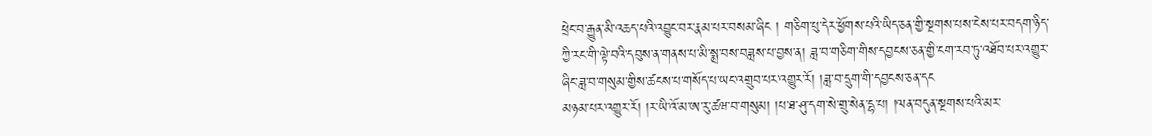ཕྲེང་བ་རྒྱུན་མི་འཆད་པའི་འབྱུང་བར་རྣམ་པར་བསམ་ཞིང ། གཅིག་པུ་དེར་ཕྱོགས་པའི་ཡིད་ཅན་གྱི་སྔགས་པས་ངེས་པར་བདག་ཉིད་ཀྱི་རང་གི་ལྟེ་བའི་དབུས་ན་གནས་པ་མི་སྨྲ་བས་བཟླས་པ་བྱས་ན། ཟླ་བ་གཅིག་གིས་དབྱངས་ཅན་གྱི་ངག་རབ་ཏུ་འཐོབ་པར་འགྱུར་ཞིང་ཟླ་བ་གསུམ་གྱིས་ཚངས་པ་གསོད་པ་ཡང་འགྲུབ་པར་འགྱུར་རོ། །ཟླ་བ་དྲུག་གི་དབྱངས་ཅན་དང
མཉམ་པར་འགྱུར་རོ། །ར་ཡི་འོ་མ་ཨ་རུ་ཚཝ་བ་གསུམ། །པ་ཐ་ཤུ་དག་སེ་གྲུ་སེན་དྷ་པ། །ལན་བདུན་སྔགས་པའི་མར་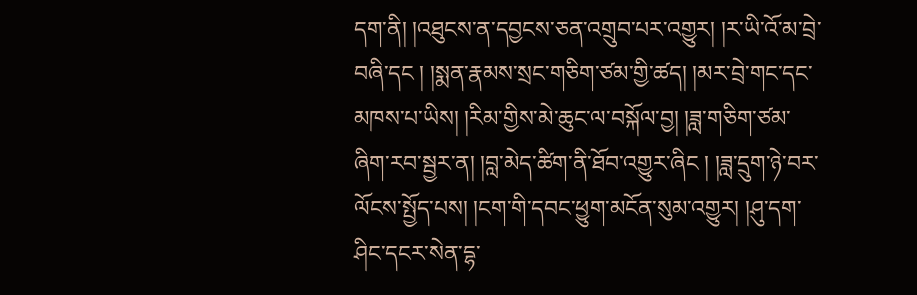དག་ནི། །འཐུངས་ན་དབྱངས་ཅན་འགྲུབ་པར་འགྱུར། །ར་ཡི་འོ་མ་བྲེ་བཞི་དང ། །སྨན་རྣམས་སྲང་གཅིག་ཙམ་གྱི་ཚད། །མར་བྲེ་གང་དང་མཁས་པ་ཡིས། །རིམ་གྱིས་མེ་ཆུང་ལ་བསྐོལ་བྱ། །ཟླ་གཅིག་ཙམ་ཞིག་རབ་སྦྱར་ན། །བླ་མེད་ཚིག་ནི་ཐོབ་འགྱུར་ཞིང ། །ཟླ་དྲུག་ཉེ་བར་ལོངས་སྤྱོད་པས། །ངག་གི་དབང་ཕྱུག་མངོན་སུམ་འགྱུར། །ཤུ་དག་ཤིང་དངར་སེན་དྷ་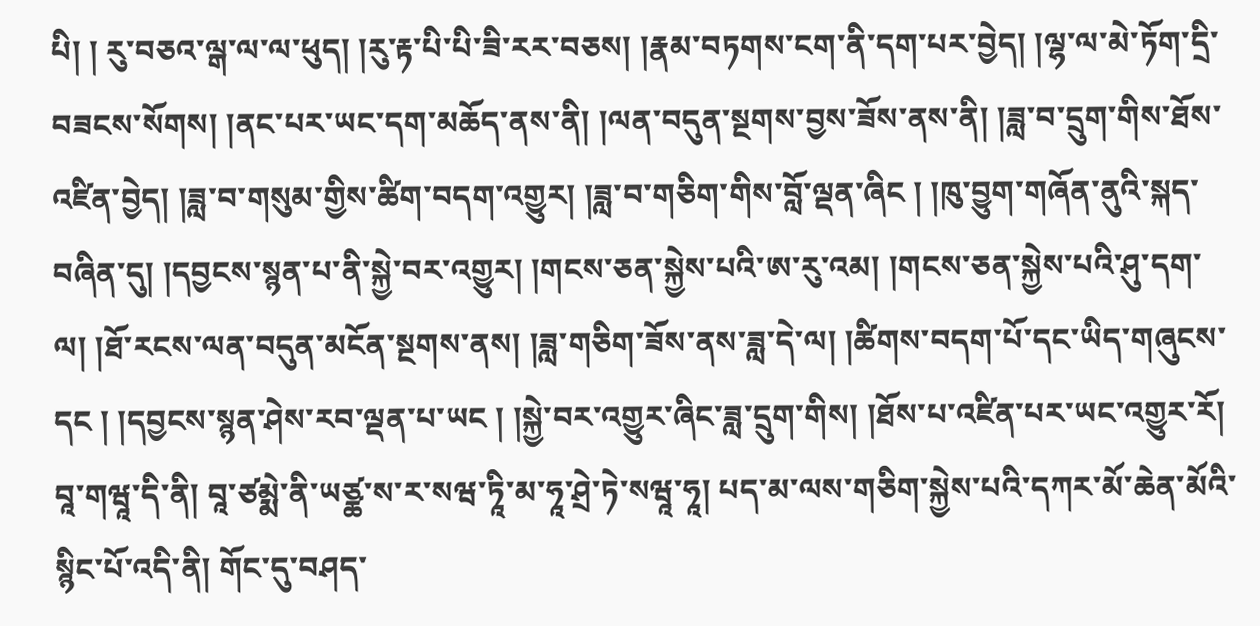པི། ། རུ་བཅའ་ལྒ་ལ་ལ་ཕུད། །རུ་རྟ་པི་པི་ཟི་རར་བཅས། །རྣམ་བཏགས་ངག་ནི་དག་པར་བྱེད། །ལྷ་ལ་མེ་ཏོག་དྲི་བཟངས་སོགས། །ནང་པར་ཡང་དག་མཆོད་ནས་ནི། །ལན་བདུན་སྔགས་བྱས་ཟོས་ནས་ནི། །ཟླ་བ་དྲུག་གིས་ཐོས་འཛིན་བྱེད། །ཟླ་བ་གསུམ་གྱིས་ཚིག་བདག་འགྱུར། །ཟླ་བ་གཅིག་གིས་བློ་ལྡན་ཞིང ། །ཁུ་བྱུག་གཞོན་ནུའི་སྐད་བཞིན་དུ། །དབྱངས་སྙན་པ་ནི་སྐྱེ་བར་འགྱུར། །གངས་ཅན་སྐྱེས་པའི་ཨ་རུ་འམ། །གངས་ཅན་སྐྱེས་པའི་ཤུ་དག་ལ། །ཐོ་རངས་ལན་བདུན་མངོན་སྔགས་ནས། །ཟླ་གཅིག་ཟོས་ནས་ཟླ་དེ་ལ། །ཚིགས་བདག་པོ་དང་ཡིད་གཞུངས་དང ། །དབྱངས་སྙན་ཤེས་རབ་ལྡན་པ་ཡང ། །སྐྱེ་བར་འགྱུར་ཞིང་ཟླ་དྲུག་གིས། །ཐོས་པ་འཛིན་པར་ཡང་འགྱུར་རོ། བཱ་གཝཱ་དི་ནི། བཱ་ཙམྨེ་ནི་ཡཙྪ་ས་ར་སཝ་ཏཱི་མ་ཧཱ་ཤྲེ་ཏེ་སཝཱ་ཧཱ། པད་མ་ལས་གཅིག་སྐྱེས་པའི་དཀར་མོ་ཆེན་མོའི་སྙིང་པོ་འདི་ནི། གོང་དུ་བཤད་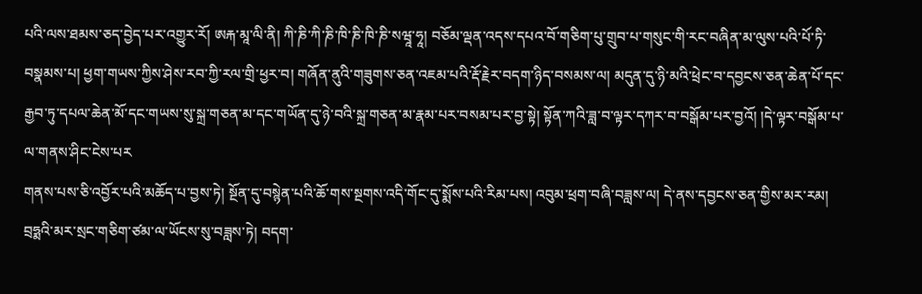པའི་ལས་ཐམས་ཅད་བྱེད་པར་འགྱུར་རོ། ཨརྐ་མཱ་ལི་ནི། ཀི་ཎི་ཀི་ཎི་ཁི་ཎི་ཁི་ཎི་སཝཱ་ཧཱ། བཅོམ་ལྡན་འདས་དཔའ་བོ་གཅིག་པུ་གྲུབ་པ་གསུང་གི་རང་བཞིན་མ་ལུས་པའི་པོ་ཏི་བསྣམས་པ། ཕྱག་གཡས་ཀྱིས་ཤེས་རབ་ཀྱི་རལ་གྲི་ཕྱར་བ། གཞོན་ནུའི་གཟུགས་ཅན་འཇམ་པའི་རྡོ་རྗེར་བདག་ཉིད་བསམས་ལ། མདུན་དུ་ཉི་མའི་ཕྲེང་བ་དབྱངས་ཅན་ཆེན་པོ་དང་རྒྱབ་ཏུ་དཔལ་ཆེན་མོ་དང་གཡས་སུ་སྐྲ་གཅན་མ་དང་གཡོན་དུ་ཉེ་བའི་སྐྲ་གཅན་མ་རྣམ་པར་བསམ་པར་བྱ་སྟེ། སྟོན་ཀའི་ཟླ་བ་ལྟར་དཀར་བ་བསྒོམ་པར་བྱའོ། །དེ་ལྟར་བསྒོམ་པ་ལ་གནས་ཤིང་ངེས་པར
གནས་པས་ཅི་འབྱོར་པའི་མཆོད་པ་བྱས་ཏེ། སྔོན་དུ་བསྙེན་པའི་ཆོ་གས་སྔགས་འདི་གོང་དུ་སྨོས་པའི་རིམ་པས། འབུམ་ཕྲག་བཞི་བཟླས་ལ། དེ་ནས་དབྱངས་ཅན་གྱིས་མར་རམ། བྲཧྨའི་མར་སྲང་གཅིག་ཙམ་ལ་ཡོངས་སུ་བཟླས་ཏེ། བདག་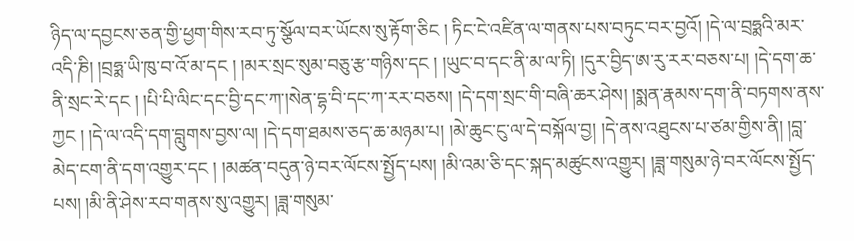ཉིད་ལ་དབྱངས་ཅན་གྱི་ཕྱག་གིས་རབ་ཏུ་སྩོལ་བར་ཡོངས་སུ་རྟོག་ཅིང ། ཏིང་ངེ་འཛིན་ལ་གནས་པས་བཏུང་བར་བྱའོ། །དེ་ལ་བྲཧྨའི་མར་འདི་ཎི། །བྲཧྨ་ཡི་ཁུ་བ་འོ་མ་དང ། །མར་སྲང་སུམ་བཅུ་རྩ་གཉིས་དང ། །ཡུང་བ་དང་ནི་མ་ལ་ཏི། །དུར་བྱིད་ཨ་རུ་རར་བཅས་པ། །དེ་དག་ཆ་ནི་སྲང་རེ་དང ། །པི་པི་ལིང་དང་བྱི་དང་ཀ་།སེན་དྷ་བི་དང་ཀ་རར་བཅས། །དེ་དག་སྲང་གི་བཞི་ཆར་ཤེས། །སྨན་རྣམས་དག་ནི་བཏགས་ནས་ཀྱང ། །དེ་ལ་འདི་དག་བླུགས་བྱས་ལ། །དེ་དག་ཐམས་ཅད་ཆ་མཉམ་པ། །མེ་ཆུང་ངུ་ལ་དེ་བསྐོལ་བྱ། །དེ་ནས་འཐུངས་པ་ཙམ་གྱིས་ནི། །བླ་མེད་ངག་ནི་དག་འགྱུར་དང ། །མཚན་བདུན་ཉེ་བར་ལོངས་སྤྱོད་པས། །མི་འམ་ཅི་དང་སྐད་མཚུངས་འགྱུར། །ཟླ་གསུམ་ཉེ་བར་ལོངས་སྤྱོད་པས། །མི་ནི་ཤེས་རབ་གནས་སུ་འགྱུར། །ཟླ་གསུམ་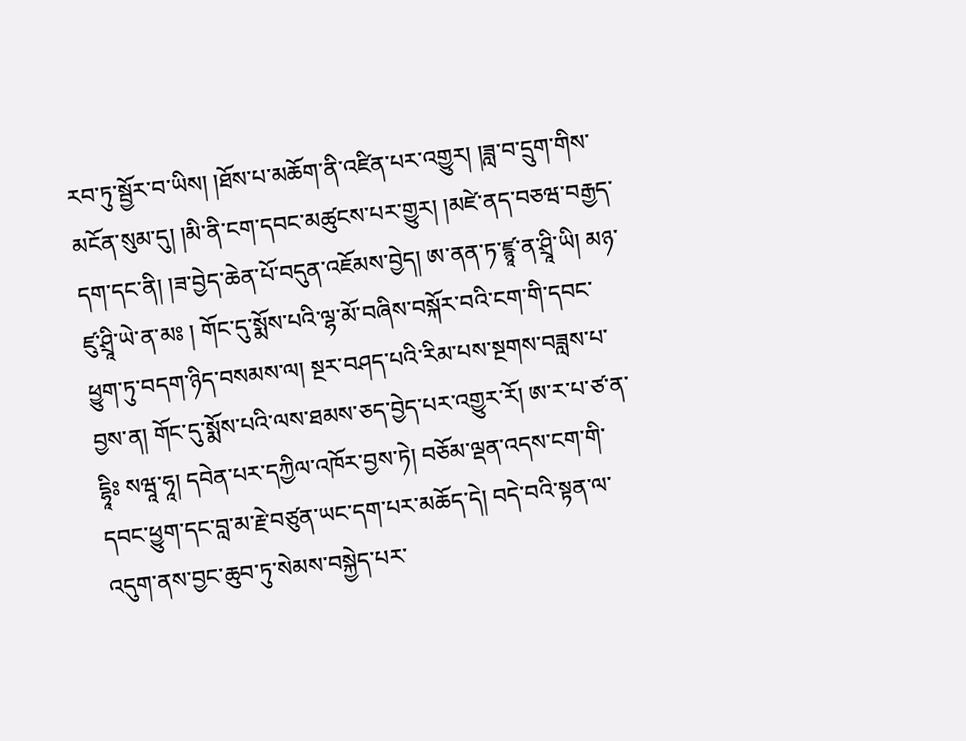རབ་ཏུ་སྦྱོར་བ་ཡིས། །ཐོས་པ་མཆོག་ནི་འཛིན་པར་འགྱུར། །ཟླ་བ་དྲུག་གིས་མངོན་སུམ་དུ། །མི་ནི་ངག་དབང་མཚུངས་པར་གྱུར། །མཛེ་ནད་བཅཝ་བརྒྱད་དག་དང་ནི། །ཟ་བྱེད་ཆེན་པོ་བདུན་འཇོམས་བྱེད། ཨ་ནན་ཏ་ཛྙཱ་ན་ཤྲཱི་ཡི། མཉ་ཛུ་ཤྲཱི་ཡེ་ན་མཿ ། གོང་དུ་སྨོས་པའི་ལྷ་མོ་བཞིས་བསྐོར་བའི་ངག་གི་དབང་ཕྱུག་ཏུ་བདག་ཉིད་བསམས་ལ། སྔར་བཤད་པའི་རིམ་པས་སྔགས་བཟླས་པ་བྱས་ན། གོང་དུ་སྨོས་པའི་ལས་ཐམས་ཅད་བྱེད་པར་འགྱུར་རོ། ཨ་ར་པ་ཙ་ན་དྷཱིཿ སཝཱ་ཧཱ། དབེན་པར་དཀྱིལ་འཁོར་བྱས་ཏེ། བཅོམ་ལྡན་འདས་ངག་གི་དབང་ཕྱུག་དང་བླ་མ་རྗེ་བཙུན་ཡང་དག་པར་མཆོད་དེ། བདེ་བའི་སྟན་ལ་འདུག་ནས་བྱང་ཆུབ་ཏུ་སེམས་བསྐྱེད་པར་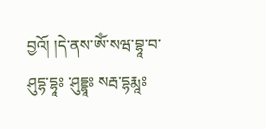བྱའོ། །དེ་ནས་ཨོཾ་སཝ་བྷཱ་བ་ཤུདྷ་དྷཱཿ ་ཤུདྡྷཱཿ སརྦ་དྷརྨཱཿ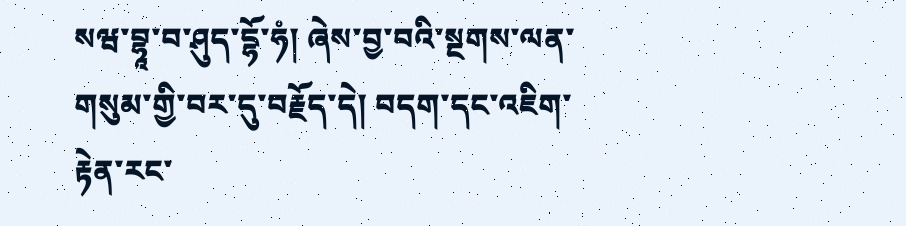སཝ་བྷཱ་བ་ཤུད་དྷོ་ཧཾ། ཞེས་བྱ་བའི་སྔགས་ལན་གསུམ་གྱི་བར་དུ་བརྗོད་དེ། བདག་དང་འཇིག་རྟེན་རང་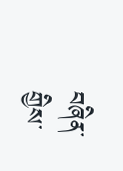བཞིན་གྱིས་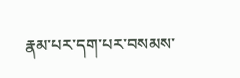རྣམ་པར་དག་པར་བསམས་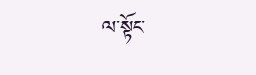ལ་སྟོང་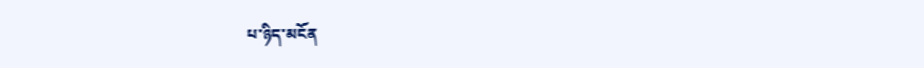པ་ཉིད་མངོན